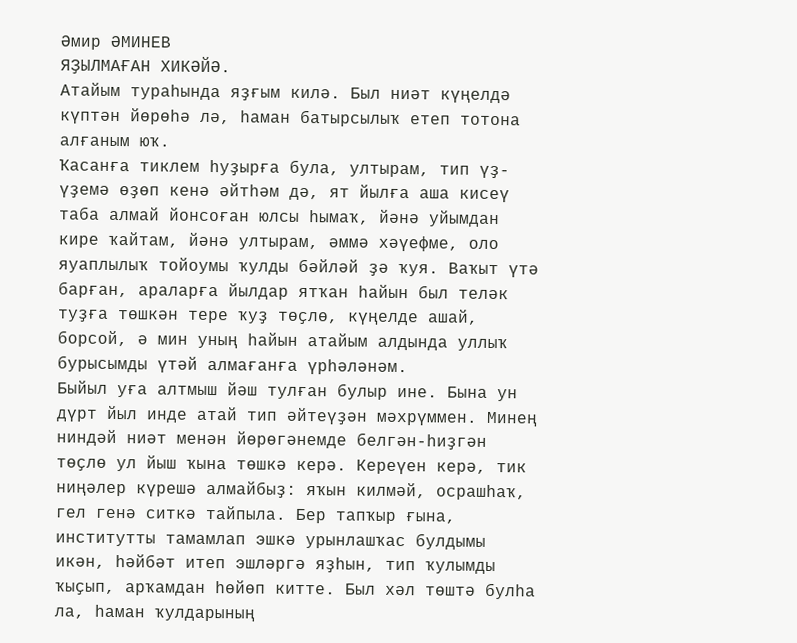Әмир ӘМИНЕВ
ЯҘЫЛМАҒАН ХИКӘЙӘ.
Атайым тураһында яҙғым килә. Был ниәт күңелдә күптән йөрөһә лә, һаман батырсылыҡ етеп тотона алғаным юҡ.
Ҡасанға тиклем һуҙырға була, ултырам, тип үҙ-үҙемә өҙөп кенә әйтһәм дә, ят йылға аша кисеү таба алмай йонсоған юлсы һымаҡ, йәнә уйымдан кире ҡайтам, йәнә ултырам, әммә хәүефме, оло яуаплылыҡ тойоумы ҡулды бәйләй ҙә ҡуя. Ваҡыт үтә барған, араларға йылдар ятҡан һайын был теләк туҙға төшкән тере ҡуҙ төҫлө, күңелде ашай, борсой, ә мин уның һайын атайым алдында уллыҡ бурысымды үтәй алмағанға үрһәләнәм.
Быйыл уға алтмыш йәш тулған булыр ине. Бына ун дүрт йыл инде атай тип әйтеүҙән мәхрүммен. Минең ниндәй ниәт менән йөрөгәнемде белгән-һиҙгән төҫлө ул йыш ҡына төшкә керә. Кереүен керә, тик ниңәлер күрешә алмайбыҙ: яҡын килмәй, осрашһаҡ, гел генә ситкә тайпыла. Бер тапҡыр ғына, институтты тамамлап эшкә урынлашҡас булдымы икән, һәйбәт итеп эшләргә яҙһын, тип ҡулымды ҡыҫып, арҡамдан һөйөп китте. Был хәл төштә булһа ла, һаман ҡулдарының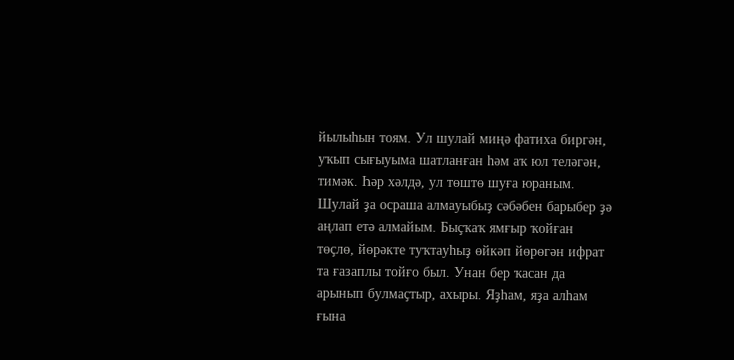йылыһын тоям. Ул шулай миңә фатиха биргән, уҡып сығыуыма шатланған һәм аҡ юл теләгән, тимәк. Һәр хәлдә, ул төштө шуға юраным. Шулай ҙа осраша алмауыбыҙ сәбәбен барыбер ҙә аңлап етә алмайым. Быҫҡаҡ ямғыр ҡойған төҫлө, йөрәкте туҡтауһыҙ өйкәп йөрөгән ифрат та ғазаплы тойғо был. Унан бер ҡасан да арынып булмаҫтыр, ахыры. Яҙһам, яҙа алһам ғына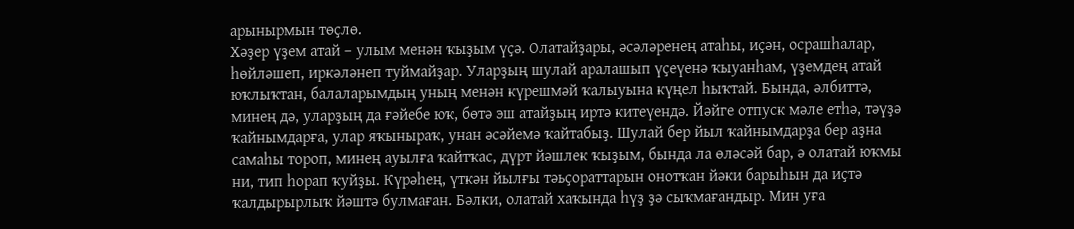арынырмын төҫлө.
Хәҙер үҙем атай – улым менән ҡыҙым үҫә. Олатайҙары, әсәләренең атаһы, иҫән, осрашһалар, һөйләшеп, иркәләнеп туймайҙар. Уларҙың шулай аралашып үҫеүенә ҡыуанһам, үҙемдең атай юҡлыҡтан, балаларымдың уның менән күрешмәй ҡалыуына күңел һыҡтай. Бында, әлбиттә, минең дә, уларҙың да ғәйебе юҡ, бөтә эш атайҙың иртә китеүендә. Йәйге отпуск мәле етһә, тәүҙә ҡайнымдарға, улар яҡыныраҡ, унан әсәйемә ҡайтабыҙ. Шулай бер йыл ҡайнымдарҙа бер аҙна самаһы тороп, минең ауылға ҡайтҡас, дүрт йәшлек ҡыҙым, бында ла өләсәй бар, ә олатай юҡмы ни, тип һорап ҡуйҙы. Күрәһең, үткән йылғы тәьҫораттарын онотҡан йәки барыһын да иҫтә ҡалдырырлыҡ йәштә булмаған. Бәлки, олатай хаҡында һүҙ ҙә сыҡмағандыр. Мин уға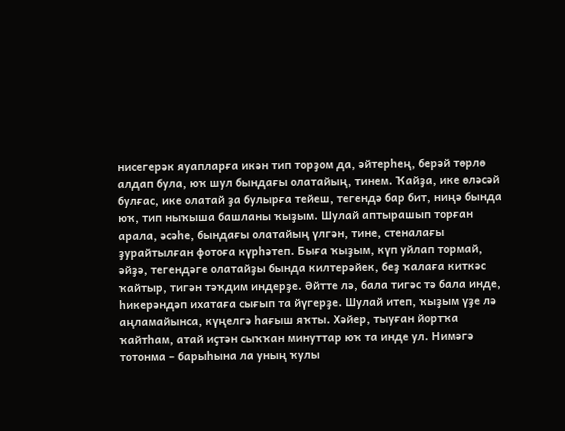нисегерәк яуапларға икән тип торҙом да, әйтерһең, берәй төрлө алдап була, юҡ шул бындағы олатайың, тинем. Ҡайҙа, ике өләсәй булғас, ике олатай ҙа булырға тейеш, тегендә бар бит, ниңә бында юҡ, тип ныҡыша башланы ҡыҙым. Шулай аптырашып торған арала, әсәһе, бындағы олатайың үлгән, тине, стеналағы ҙурайтылған фотоға күрһәтеп. Быға ҡыҙым, күп уйлап тормай, әйҙә, тегендәге олатайҙы бында килтерәйек, беҙ ҡалаға киткәс ҡайтыр, тигән тәҡдим индерҙе. Әйтте лә, бала тигәс тә бала инде, һикерәндәп ихатаға сығып та йүгерҙе. Шулай итеп, ҡыҙым үҙе лә аңламайынса, күңелгә һағыш яҡты. Хәйер, тыуған йортҡа ҡайтһам, атай иҫтән сыҡҡан минуттар юҡ та инде ул. Нимәгә тотонма – барыһына ла уның ҡулы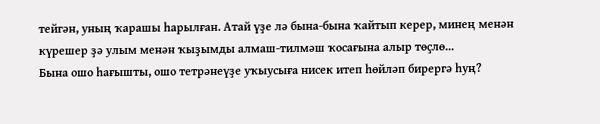тейгән, уның ҡарашы һарылған. Атай үҙе лә бына-бына ҡайтып керер, минең менән күрешер ҙә улым менән ҡыҙымды алмаш-тилмәш ҡосағына алыр төҫлө...
Бына ошо һағышты, ошо тетрәнеүҙе уҡыусыға нисек итеп һөйләп бирергә һуң?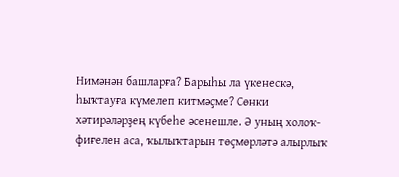Нимәнән башларға? Барыһы ла үкенескә, һыҡтауға күмелеп китмәҫме? Сөнки хәтирәләрҙең күбеһе әсенешле. Ә уның холоҡ-фиғелен аса, ҡылыҡтарын төҫмөрләтә алырлыҡ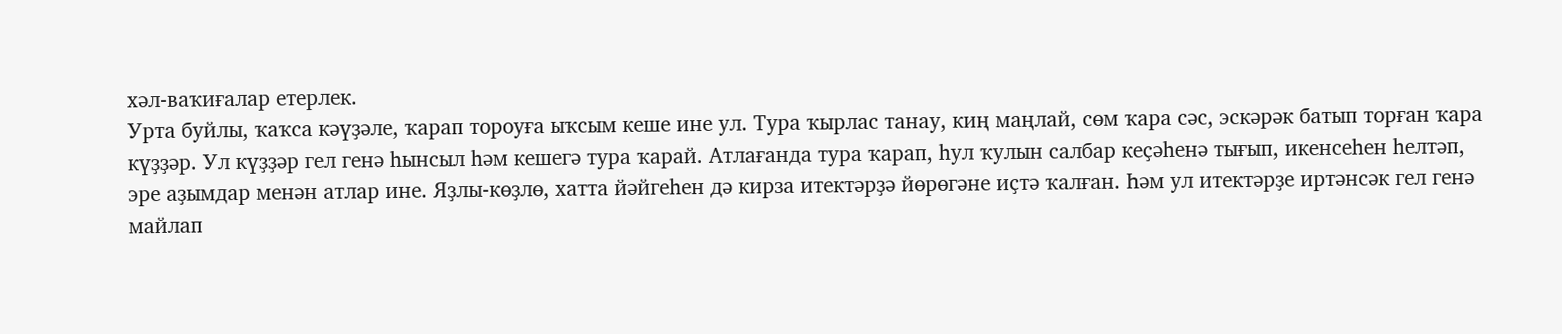хәл-ваҡиғалар етерлек.
Урта буйлы, ҡаҡса кәүҙәле, ҡарап тороуға ыҡсым кеше ине ул. Тура ҡырлас танау, киң маңлай, сөм ҡара сәс, эскәрәк батып торған ҡара күҙҙәр. Ул күҙҙәр гел генә һынсыл һәм кешегә тура ҡарай. Атлағанда тура ҡарап, һул ҡулын салбар кеҫәһенә тығып, икенсеһен һелтәп, эре аҙымдар менән атлар ине. Яҙлы-көҙлө, хатта йәйгеһен дә кирза итектәрҙә йөрөгәне иҫтә ҡалған. Һәм ул итектәрҙе иртәнсәк гел генә майлап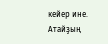кейер ине.
Атайҙың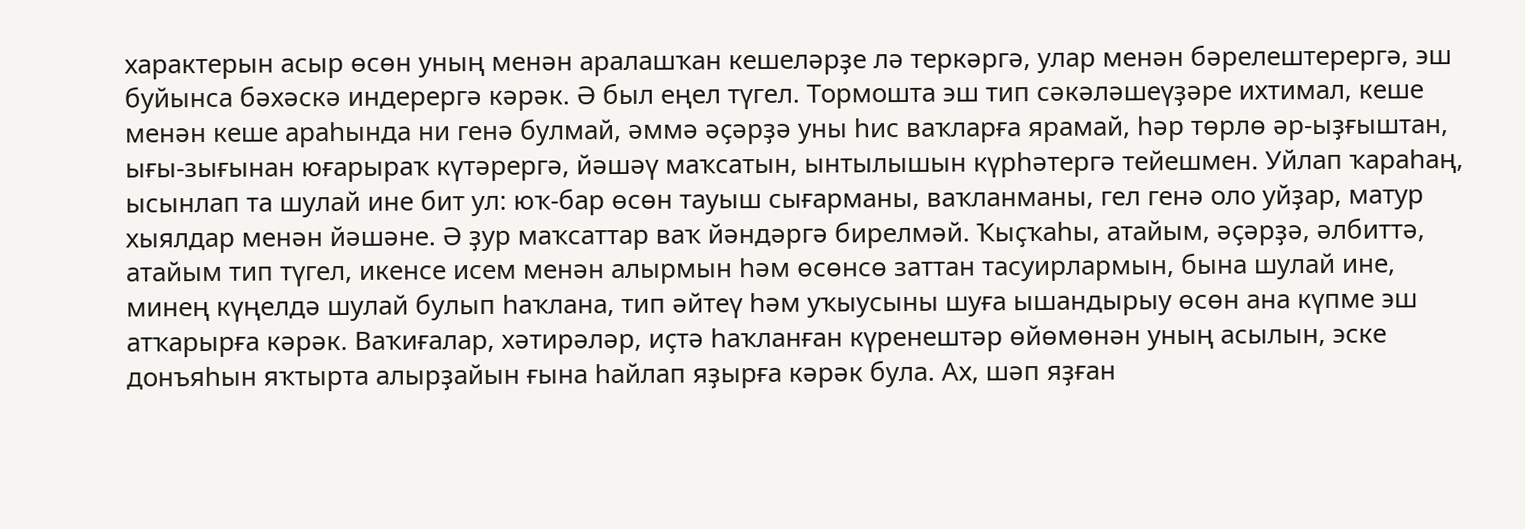характерын асыр өсөн уның менән аралашҡан кешеләрҙе лә теркәргә, улар менән бәрелештерергә, эш буйынса бәхәскә индерергә кәрәк. Ә был еңел түгел. Тормошта эш тип сәкәләшеүҙәре ихтимал, кеше менән кеше араһында ни генә булмай, әммә әҫәрҙә уны һис ваҡларға ярамай, һәр төрлө әр-ыҙғыштан, ығы-зығынан юғарыраҡ күтәрергә, йәшәү маҡсатын, ынтылышын күрһәтергә тейешмен. Уйлап ҡараһаң, ысынлап та шулай ине бит ул: юҡ-бар өсөн тауыш сығарманы, ваҡланманы, гел генә оло уйҙар, матур хыялдар менән йәшәне. Ә ҙур маҡсаттар ваҡ йәндәргә бирелмәй. Ҡыҫҡаһы, атайым, әҫәрҙә, әлбиттә, атайым тип түгел, икенсе исем менән алырмын һәм өсөнсө заттан тасуирлармын, бына шулай ине, минең күңелдә шулай булып һаҡлана, тип әйтеү һәм уҡыусыны шуға ышандырыу өсөн ана күпме эш атҡарырға кәрәк. Ваҡиғалар, хәтирәләр, иҫтә һаҡланған күренештәр өйөмөнән уның асылын, эске донъяһын яҡтырта алырҙайын ғына һайлап яҙырға кәрәк була. Ах, шәп яҙған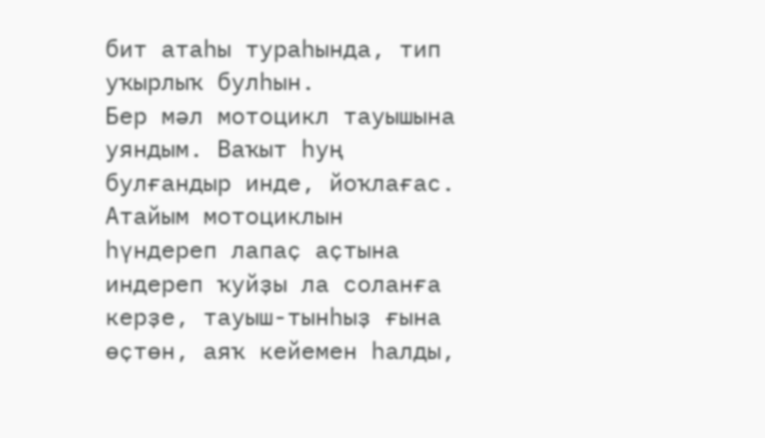бит атаһы тураһында, тип уҡырлыҡ булһын.
Бер мәл мотоцикл тауышына уяндым. Ваҡыт һуң булғандыр инде, йоҡлағас. Атайым мотоциклын һүндереп лапаҫ аҫтына индереп ҡуйҙы ла соланға керҙе, тауыш-тынһыҙ ғына өҫтөн, аяҡ кейемен һалды,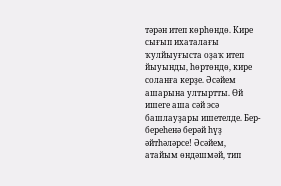тәрән итеп көрһөндө. Кире сығып ихаталағы ҡулйыуғыста оҙаҡ итеп йыуынды, һөртөндө, кире соланға керҙе. Әсәйем ашарына ултыртты. Өй ишеге аша сәй эсә башлауҙары ишетелде. Бер-береһенә берәй һүҙ әйтһәләрсе! Әсәйем, атайым өндәшмәй, тип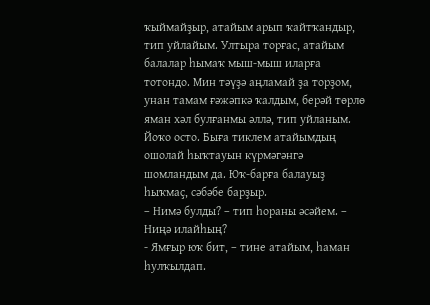ҡыймайҙыр, атайым арып ҡайтҡандыр, тип уйлайым. Ултыра торғас, атайым балалар һымаҡ мыш-мыш иларға тотондо. Мин тәүҙә аңламай ҙа торҙом, унан тамам ғәжәпкә ҡалдым, берәй төрлө яман хәл булғанмы әллә, тип уйланым. Йоҡо осто. Быға тиклем атайымдың ошолай һыҡтауын күрмәгәнгә шомландым да. Юҡ-барға балауыҙ һыҡмаҫ, сәбәбе барҙыр.
– Нимә булды? – тип һораны әсәйем. – Ниңә илайһың?
- Ямғыр юҡ бит, – тине атайым, һаман һулҡылдап.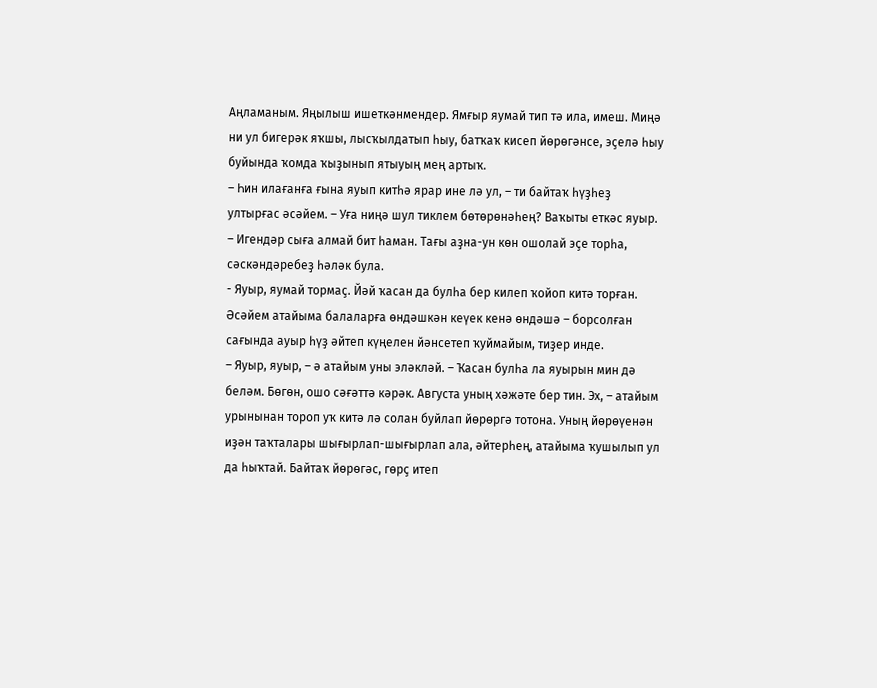Аңламаным. Яңылыш ишеткәнмендер. Ямғыр яумай тип тә ила, имеш. Миңә ни ул бигерәк яҡшы, лысҡылдатып һыу, батҡаҡ кисеп йөрөгәнсе, эҫелә һыу буйында ҡомда ҡыҙынып ятыуың мең артыҡ.
– Һин илағанға ғына яуып китһә ярар ине лә ул, – ти байтаҡ һүҙһеҙ ултырғас әсәйем. – Уға ниңә шул тиклем бөтөрөнәһең? Ваҡыты еткәс яуыр.
– Игендәр сыға алмай бит һаман. Тағы аҙна-ун көн ошолай эҫе торһа, сәскәндәребеҙ һәләк була.
- Яуыр, яумай тормаҫ. Йәй ҡасан да булһа бер килеп ҡойоп китә торған.
Әсәйем атайыма балаларға өндәшкән кеүек кенә өндәшә – борсолған сағында ауыр һүҙ әйтеп күңелен йәнсетеп ҡуймайым, тиҙер инде.
– Яуыр, яуыр, – ә атайым уны эләкләй. – Ҡасан булһа ла яуырын мин дә беләм. Бөгөн, ошо сәғәттә кәрәк. Августа уның хәжәте бер тин. Эх, – атайым урынынан тороп уҡ китә лә солан буйлап йөрөргә тотона. Уның йөрөүенән иҙән таҡталары шығырлап-шығырлап ала, әйтерһең, атайыма ҡушылып ул да һыҡтай. Байтаҡ йөрөгәс, гөрҫ итеп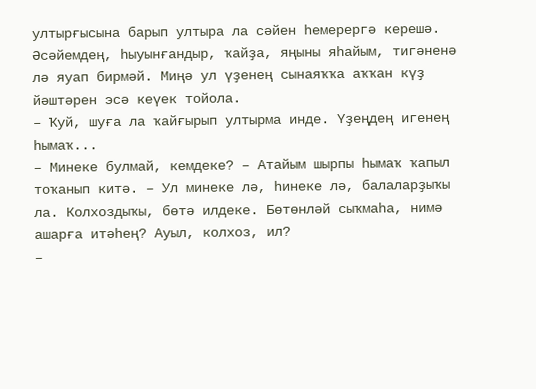ултырғысына барып ултыра ла сәйен һемерергә керешә. Әсәйемдең, һыуынғандыр, ҡайҙа, яңыны яһайым, тигәненә лә яуап бирмәй. Миңә ул үҙенең сынаяҡҡа аҡҡан күҙ йәштәрен эсә кеүек тойола.
– Ҡуй, шуға ла ҡайғырып ултырма инде. Үҙеңдең игенең һымаҡ...
– Минеке булмай, кемдеке? – Атайым шырпы һымаҡ ҡапыл тоҡанып китә. – Ул минеке лә, һинеке лә, балаларҙыҡы ла. Колхоздыҡы, бөтә илдеке. Бөтөнләй сыҡмаһа, нимә ашарға итәһең? Ауыл, колхоз, ил?
–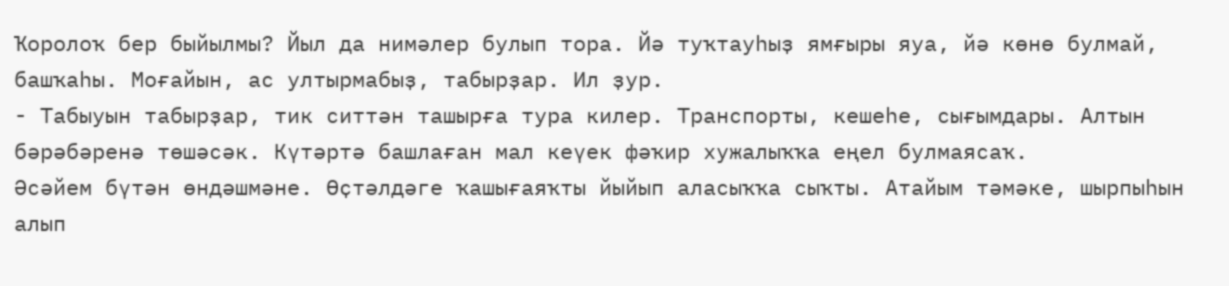Ҡоролоҡ бер быйылмы? Йыл да нимәлер булып тора. Йә туҡтауһыҙ ямғыры яуа, йә көнө булмай, башҡаһы. Моғайын, ас ултырмабыҙ, табырҙар. Ил ҙур.
- Табыуын табырҙар, тик ситтән ташырға тура килер. Транспорты, кешеһе, сығымдары. Алтын бәрәбәренә төшәсәк. Күтәртә башлаған мал кеүек фәҡир хужалыҡҡа еңел булмаясаҡ.
Әсәйем бүтән өндәшмәне. Өҫтәлдәге ҡашығаяҡты йыйып аласыҡҡа сыҡты. Атайым тәмәке, шырпыһын алып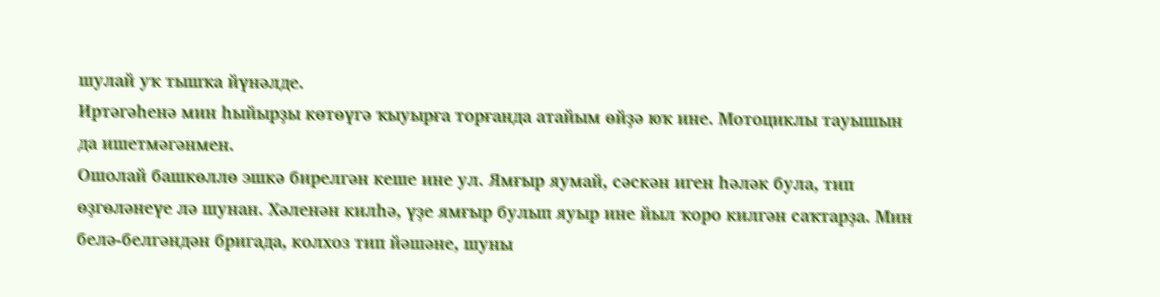шулай уҡ тышҡа йүнәлде.
Иртәгәһенә мин һыйырҙы көтөүгә ҡыуырға торғанда атайым өйҙә юҡ ине. Мотоциклы тауышын да ишетмәгәнмен.
Ошолай башкөллө эшкә бирелгән кеше ине ул. Ямғыр яумай, сәскән иген һәләк була, тип өҙгөләнеүе лә шунан. Хәленән килһә, үҙе ямғыр булып яуыр ине йыл ҡоро килгән саҡтарҙа. Мин белә-белгәндән бригада, колхоз тип йәшәне, шуны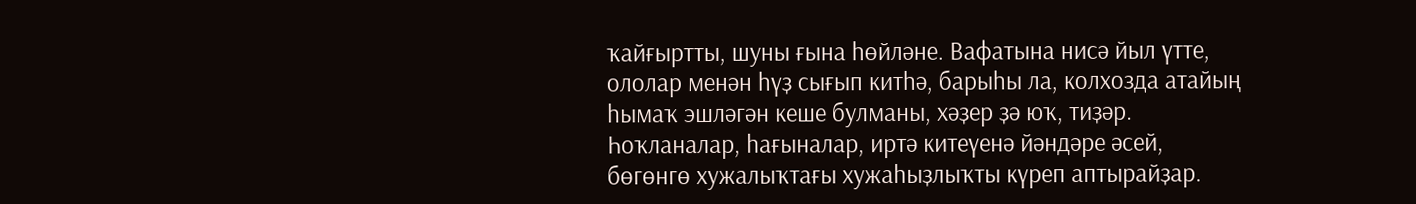ҡайғыртты, шуны ғына һөйләне. Вафатына нисә йыл үтте, ололар менән һүҙ сығып китһә, барыһы ла, колхозда атайың һымаҡ эшләгән кеше булманы, хәҙер ҙә юҡ, тиҙәр. Һоҡланалар, һағыналар, иртә китеүенә йәндәре әсей, бөгөнгө хужалыҡтағы хужаһыҙлыҡты күреп аптырайҙар.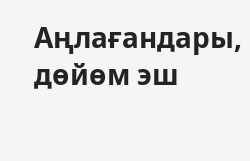Аңлағандары, дөйөм эш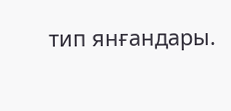тип янғандары.